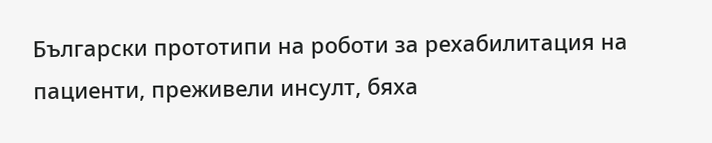Български прототипи на роботи за рехабилитация на пациенти, преживели инсулт, бяха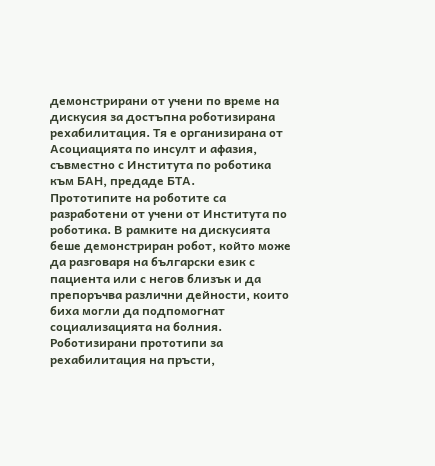демонстрирани от учени по време на дискусия за достъпна роботизирана рехабилитация. Тя е организирана от Асоциацията по инсулт и афазия, съвместно с Института по роботика към БАН, предаде БТА.
Прототипите на роботите са разработени от учени от Института по роботика. В рамките на дискусията беше демонстриран робот, който може да разговаря на български език с пациента или с негов близък и да препоръчва различни дейности, които биха могли да подпомогнат социализацията на болния.
Роботизирани прототипи за рехабилитация на пръсти,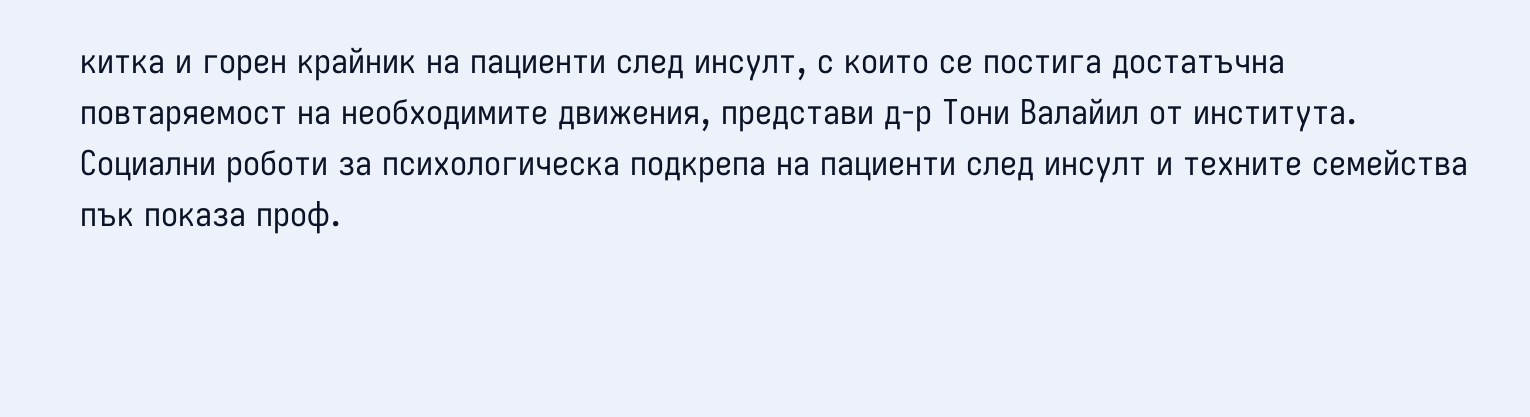китка и горен крайник на пациенти след инсулт, с които се постига достатъчна повтаряемост на необходимите движения, представи д-р Тони Валайил от института.
Социални роботи за психологическа подкрепа на пациенти след инсулт и техните семейства пък показа проф.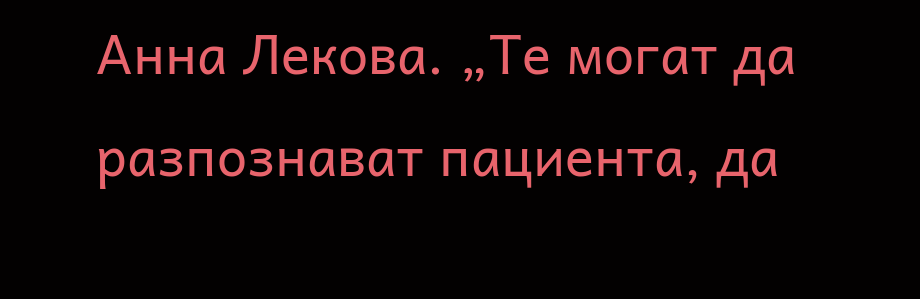Анна Лекова. „Те могат да разпознават пациента, да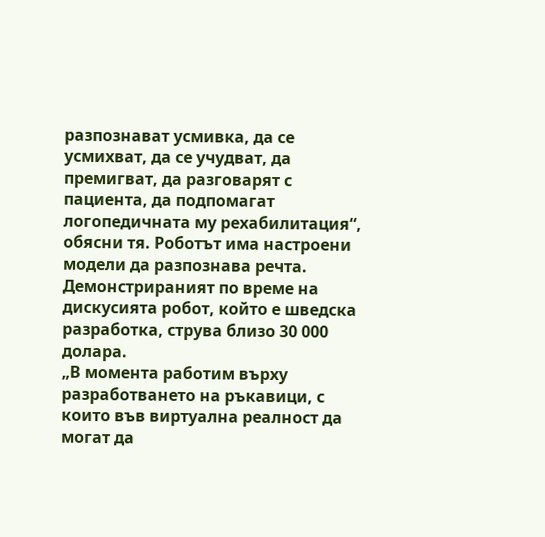разпознават усмивка, да се усмихват, да се учудват, да премигват, да разговарят с пациента, да подпомагат логопедичната му рехабилитация“, обясни тя. Роботът има настроени модели да разпознава речта. Демонстрираният по време на дискусията робот, който е шведска разработка, струва близо 30 000 долара.
„В момента работим върху разработването на ръкавици, с които във виртуална реалност да могат да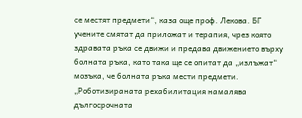се местят предмети“, каза още проф. Лекова. БГ учените смятат да приложат и терапия, чрез която здравата ръка се движи и предава движението върху болната ръка, като така ще се опитат да „излъжат“ мозъка, че болната ръка мести предмети.
„Роботизираната рехабилитация намалява дългосрочната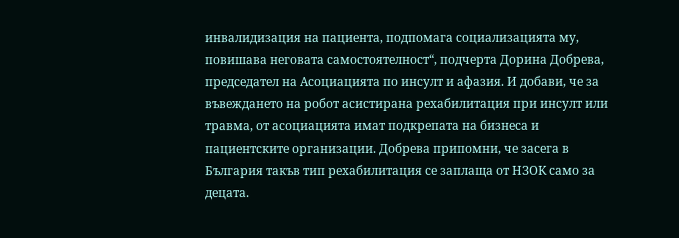инвалидизация на пациента, подпомага социализацията му, повишава неговата самостоятелност“, подчерта Дорина Добрева, председател на Асоциацията по инсулт и афазия. И добави, че за въвеждането на робот асистирана рехабилитация при инсулт или травма, от асоциацията имат подкрепата на бизнеса и пациентските организации. Добрева припомни, че засега в България такъв тип рехабилитация се заплаща от НЗОК само за децата.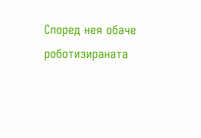Според нея обаче роботизираната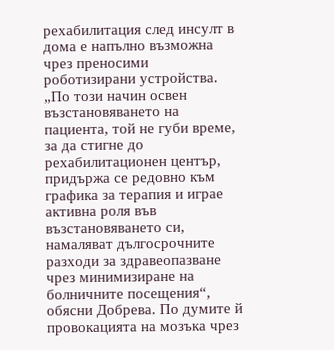рехабилитация след инсулт в дома е напълно възможна чрез преносими роботизирани устройства. „По този начин освен възстановяването на пациента, той не губи време, за да стигне до рехабилитационен център, придържа се редовно към графика за терапия и играе активна роля във възстановяването си, намаляват дългосрочните разходи за здравеопазване чрез минимизиране на болничните посещения“, обясни Добрева. По думите й провокацията на мозъка чрез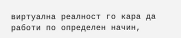виртуална реалност го кара да работи по определен начин,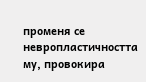променя се невропластичността му, провокира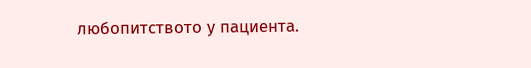любопитството у пациента.